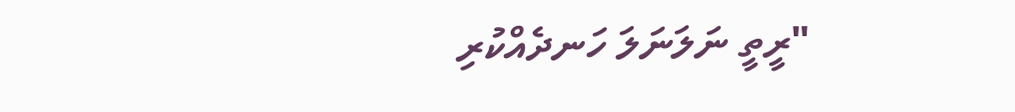"ރީތީ ނަލަނަލަ ހަނދެއްކުރި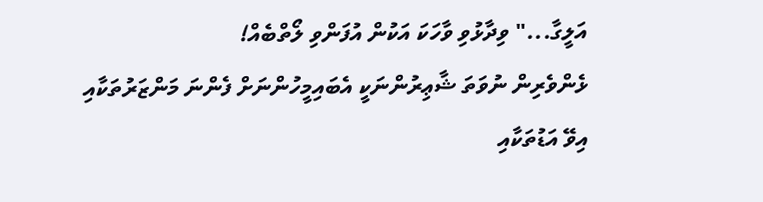އަލީގާ..." ވިދާޅުވި ވާހަކަ އަކުން އުފަންވި ލޯތްބެއް!
ޅެންވެރިން ނުވަތަ ޝާޢިރުންނަކީ އެބައިމީހުންނަށް ފެންނަ މަންޒަރުތަކާއި އިވޭ އަޑުތަކާއި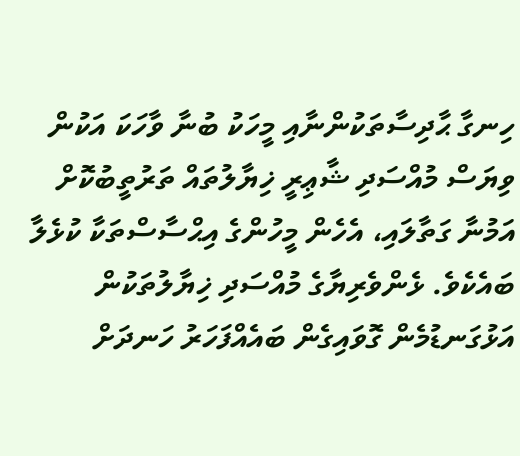ހިނގާ ޙާދިސާތަކުންނާއި މީހަކު ބުނާ ވާހަކަ އަކުން ވިޔަސް މުއްސަދި ޝާޢިރީ ޚިޔާލުތައް ތަރުތީބުކޮށް އަމުނާ ގަތާލައި، އެހެން މީހުންގެ އިޙްސާސްތަކާ ކުޅެލާ ބައެކެވެ. ޅެންވެރިޔާގެ މުއްސަދި ޚިޔާލުތަކުން އަޅުގަނޑުމެން ގޮވައިގެން ބައެއްފަހަރު ހަނދަށް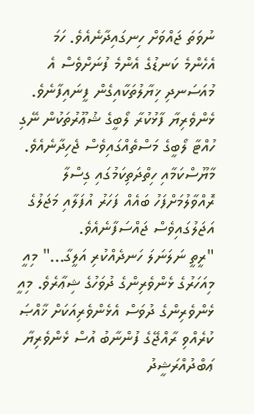ނުވަތަ ޖައްވަށް ހިނގައިދާނެއެވެ. ހަމަ އެހެންމެ ކަނޑުގެ އެންމެ ފުނަށްވެސް އެ މުއަސަނދި ޚިޔާލުތަކާއިގެން ފީނައިފާނެވެ. ޅެންވެރިޔާ ފާޅުކުރާ ލޯބީގެ ޝުޢޫރުތަކުން ނޭގި ހުއްޓާ ލޯބީގެ މަސްތެއްގައިވެސް ޖެހިދާނެއެވެ. މާޔޫސްކަމާއި ހިތްދަތިކަމުގައި ގިސްލާ ރޮއްވާލުމަށްފަހު ބައެއް ފަހަރު އުފަލާއި މަޖަލުގެ އަޖަލުގައިވެސް ޖައްސަފާނެއެވެ.
"ރީތީ ނަލަނަލަ ހަނދެއްކުރި އަލީގާ..." މިއީ މިއަހަރުގެ ޅެންވެރިންގެ ދުވަހުގެ ޝިޢާރެވެ. މިއީ ޅެންވެރިންގެ ދުވަސް އެޅެންވެރިއަކަށް ޚާއްޞަ ކުރެއްވި ރާއްޖޭގެ ފުންނާބު އުސް ޅެންވެރިޔާ ޢަބްދުއްރަޝީދު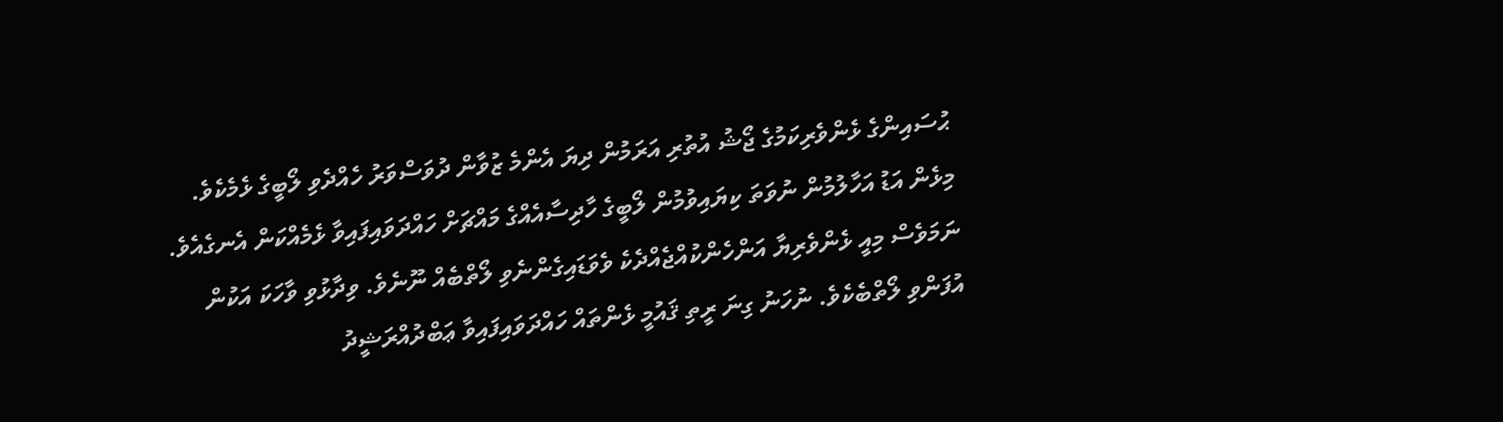ޙުސައިންގެ ޅެންވެރިކަމުގެ ޖޯޝު އުތުރި އަރަމުން ދިޔަ އެންމެ ޒުވާން ދުވަސްވަރު ހެއްދެވި ލޯބީގެ ޅެމެކެވެ.
މިޅެން އަޑު އަހާލުމުން ނުވަތަ ކިޔައިވުމުން ލޯބީގެ ހާދިސާއެއްގެ މައްޗަށް ހައްދަވައިފައިވާ ޅެމެއްކަން އެނގެއެވެ. ނަމަވެސް މިއީ ޅެންވެރިޔާ އަންހެންކުއްޖެއްދެކެ ވެވަޑައިގެންނެވި ލޯތްބެއް ނޫނެވެ. ވިދާޅުވި ވާހަކަ އަކުން އުފަންވި ލޯތްބެކެވެ. ނުހަނު ގިނަ ރީތި ޤައުމީ ޅެންތައް ހައްދަވައިފައިވާ ޢަބްދުއްރަޝީދު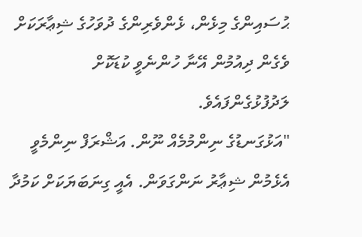ޙުސައިންގެ މިޅެން، ޅެންވެރިންގެ ދުވަހުގެ ޝިޢާރަކަށް ވެގެން ދިއުމުން އޭނާ ހުންނެވީ ކުޑަކޮށް ލަދުފުޅުގެންފައެވެ.
"އަޅުގަނޑުގެ ނިންމުމެއް ނޫން. އަޝްރަފް ނިންމެވީ އެޅެމުން ޝިޢާރު ނަންގަވަން. އެއީ ގިނަބަޔަކަށް ކަމުދާ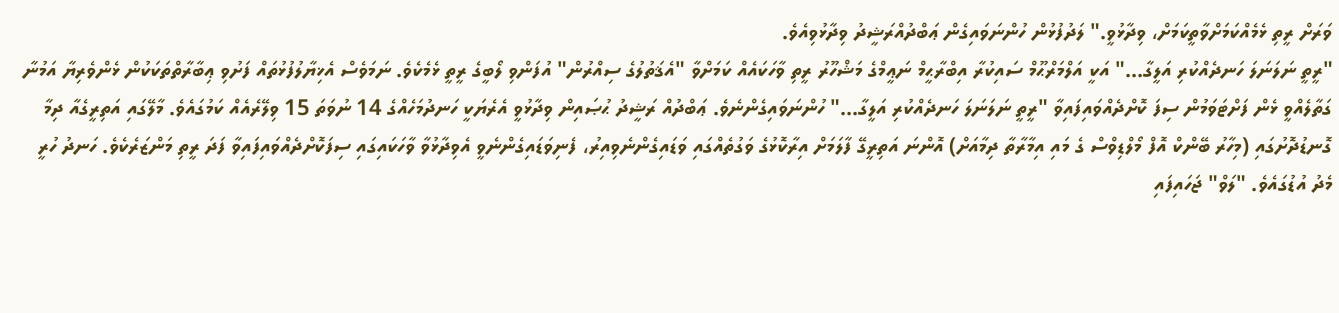ވަރަށް ރީތި ޅެމެއްކަމަށްވާތީކަމަށް، ވިދާޅުވީ." ލަދުފުޅުން ހުންނަވައިގެން ޢަބްދުއްރަޝީދު ވިދާޅުވިއެވެ.
"ރީތީ ނަލަނަލަ ހަނދެއްކުރި އަލީގާ..." އަކީ އަލްމަރްޙޫމް ސައިކުރާ އިބްރާޙީމް ނަޢީމްގެ މަޝްހޫރު ރީތި ވާހަކައެއް ކަމަށްވާ "އެޤަތުލުގެ ސިއްރުން" އުފަންވި ލޯބީގެ ރީތީ ޅެމެކެވެ. ނަމަވެސް އެޚިޔާލުފުޅުތައް ފަށުވި ޢިބާރާތްތަކަކުން ޅެންވެރިޔާ އަމުނާ ގަތާލެއްވީ ޅެން ފަށްޓަވަމުން ސިފަ ކޮށްދެއްވައިފައިވާ "ރީތީ ނަލަނަލަ ހަނދެއްކުރި އަލީގާ..." ހުންނަވައިގެންނެވެ. ޢަބްދުއް ރަޝީދު ޙުޞައިން ވިދާޅުވީ އެރެޔަކީ ހަނދުމަހެއްގެ 14 ނުވަތަ 15 ވިލޭރެއެއް ކަމުގައެވެ. މާލޭގައި އަތިރީގެއާ ދިމާ ގޮނޑުދޮށުގައި (މިހާރު ބޭންކް އޮފް މޯލްޑިވްސް ގެ މައި އިމާރާތާ ދިމާއަށް) އޮންނަ އަތިރީގޭ ފާލަމަށް އިރާކޮޅުގެ ވަގުތެއްގައި ވަޑައިގެންނެވިއިރު، ފެނިވަޑައިގެންނެވީ އެވިދާޅުވާ ވާހަކައިގައި ސިފަކޮށްދެއްވައިފައިވާ ފަދަ ރީތި މަންޒަރެކެވެ. ހަނދު ހުރީ މެދު އުޑުގައެވެ. "ލަވް" ޖަހައިފައި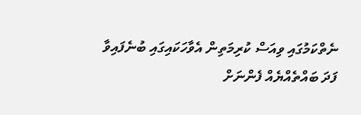ނެތްކަމުގައި ވިއަސް ކުރިމަތިން އެވާހަކައިގައި ބުނެފައިވާ ފަދަ ބައްތެއްޔެއް ފެންނަށް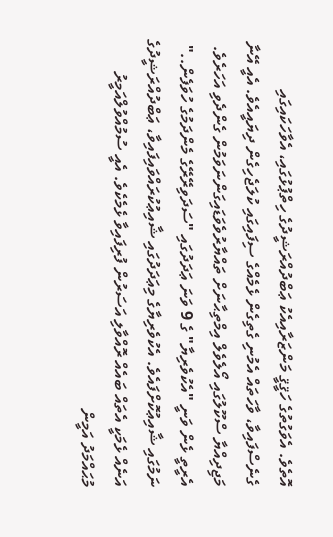އޮތެވެ. އެވަގުތުގެ ހަޤީޤީ މަންޒަރާއިއެކު ޢަބްދުއްރަޝީދުގެ ހިތްޕުޅުގައި، އެވާހަކައިގައި ގެނެސްފައިވާ، ވާހަތައް އެމުނި ގެތިގެން ޅެމެއްގެ ސިފައިގައި ކުލަޖެހިގެން ދިޔައީއެވެ. އެއީ އޭނާ މަޖިދިއްޔާ ސްކޫލުގައި އޯލެވެލް އިމްތިޙާނަށް ތައްޔާރުވެވަޑައިގަންނަވަމުން ގެންދެވި އަހަރެވެ. އެރީތީ ޅެން ވަނީ "އެކުވެރިޔާ" ގެ 9 ވަނަ ޢަދަދުގައި "ސަދަވިރޭރޭގެ މެންދަމުގެ ހުވަފެން.." ނަމުގައި ޝާއިޢުކޮށްފައެވެ. އެކުވެރިޔާގެ މިޢަދަދުގައި ޝާއިޢުކުރައްވައިފައިވާ، ޢަބްދުއްރަޝީދުގެ އަނެއް ޅެމަކީ އެތައް ބައެއް ރޮއްވާލި އަސަރުން ފުރިފައިވާ ޅެމެކެވެ. އެއީ ސުމުއްވުލްއަމީރު މުޙައްމަދު އަމީން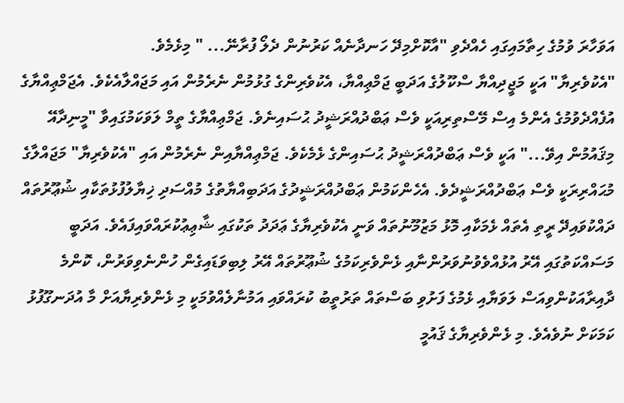އަވަހާރަ ވުމުގެ ހިތާމައިގައި ހެއްދެވި "އާކޮށްމިދޭ ހަނދާނެއް ކަރުނުން ދެލޯ ފުރާނޭ... " މިޅެމެވެ.
"އެކުވެރިޔާ" އަކީ މަޖީދިއްޔާ ސްކޫލުގެ އަދަބީ ޖަމްޢިއްޔާ، އެކުވެރިންގެ ގުޅުމުން ނެރެމުން އައި މަޖައްލާއެކެވެ. އެޖަމްޢިއްޔާގެ އުފެއްދެވުމުގެ އެންމެ އިސް މޭސްތިރިއަކީ ވެސް ޢަބްދުއްރަޝީދު ޙުސައިނެވެ. ޖަމްޢިއްޔާގެ ތީމް ލަވަކަމުގައިވާ "މީނިދާއޭ މިޤައުމުން އިވޭ..." އަކީ ވެސް ޢަބްދުއްރަޝީދު ޙުސައިންގެ ޅެމެކެވެ. ޖަމްޢިއްޔާއިން ނެރެމުން އައި "އެކުވެރިޔާ" މަޖައްލާގެ މުޙައްރިރަކީ ވެސް ޢަބްދުއްރަޝީދެވެ. އެހެންކަމުން ޢަބްދުއްރަޝީދުގެ އަދަބިއްޔާތުގެ މުއްސަދި ޚިޔާލުފުޅުތަކާއި ޝުޢޫރުތައް ދައްކުވައިދޭ ރީތި އެތައް ޅެމަކާއި މޮޅު މަޒުމޫނުތައް ވަނީ އެކުވެރިޔާގެ ޢަދަދު ތަކުގައި ޝާޢިޢުކުރައްވައިފައެވެ. އަދަބީ މަސައްކަތުގައި އޭރު އުޅުއްވެވުނުވަރުންނާއި ޅެންވެރިކަމުގެ ޝުޢޫރުތައް އޭރު ލިބިވަޑައިގެން ހުންނެވިވަރުން، ކޮންމެ ދާއިރާއަކުންވިއަސް ލަވަޔާއި ޅެމުގެ ފަށުވި ބަސްތައް ތަރުތީބު ކުރައްވައި އަމުނާލެއްވުމަކީ މި ޅެންވެރިޔާއަށް މާ އުދަނގޫފުޅު ކަމަކަށް ނުވެއެވެ. މި ޅެންވެރިޔާގެ ޤައުމީ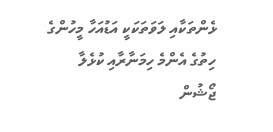ޅެންތަކާއި ލަވަތަކަކީ އަޑުއަހާ މީހުންގެ ހިތުގެ އެންމެ ހިމަނާރާއި ކުޅެލާ ޖޯޝުން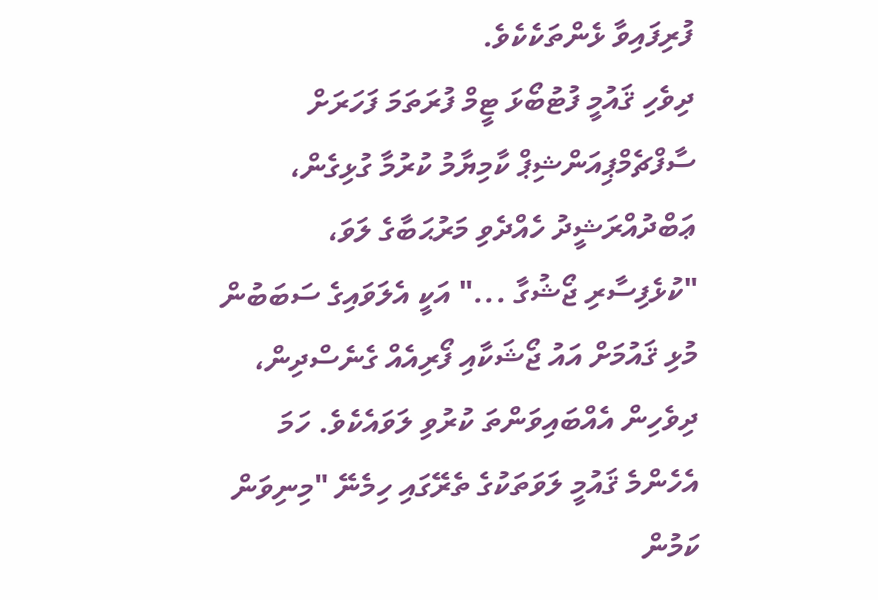ފުރިފައިވާ ޅެންތަކެކެވެ.
ދިވެހި ޤައުމީ ފުޓުބޯޅަ ޓީމް ފުރަތަމަ ފަހަރަށް ސާފްޗެމްޕިއަންޝިޕް ކާމިޔާމު ކުރުމާ ގުޅިގެން، ޢަބްދުއްރަޝީދު ހެއްދެވި މަރުޙަބާގެ ލަވަ، "ކުޅެފިސާރި ޖޯޝުގާ ..." އަކީ އެލަވައިގެ ސަބަބުން މުޅި ޤައުމަށް އައު ޖޯޝަކާއި ފޯރިއެއް ގެނެސްދިން، ދިވެހިން އެއްބައިވަންތަ ކުރުވި ލަވައެކެވެ. ހަމަ އެހެންމެ ޤައުމީ ލަވަތަކުގެ ތެރޭގައި ހިމެނޭ "މިނިވަން ކަމުން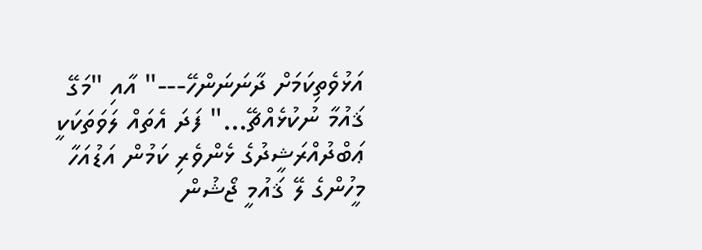އަޅުވެތިކަމަށް ދާނަނަންހޭ---" އާއި "މަގޭ ޤައުމާ ނުކުޅެއްޗޭ..." ފަދަ އެތައް ލަވަތަކަކީ ޢަބްދުއްރަޝީދުގެ ޅެންވެރި ކަމުން އަޑުއަހާ މީހުންގެ ލޭ ޤައުމީ ޖޯޝުން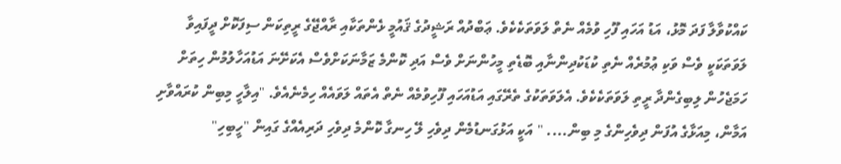ކައްކުވާލާ ފަދަ މޮޅު، އަޑު އަހައި ފޫހި ވުމެއް ނެތް ލަވަތަކެކެވެ. ޢަބްދުއް ރަޝީދުގެ ޤައުމީ ޅެންތަކާއި ރާއްޖޭގެ ރީތިކަން ސިފަކޮށް ދީފައިވާ ލަވަތަކަކީ ވެސް ވަކި ޢުމުރެއް ނެތި ކުޑަކުދިންނާއި ބޮޑެތި މީހުންނަށް ވެސް އަދި ކޮންމެ ޒަމާނަކަށްވެސް އެކަށޭނަ އަޑުއަހާލުމުން ހިތަށް ހަމަޖެހުން ލިބިގެންދާ ރީތި ލަވަތަކެކެވެ. އެލަވަތަކުގެ ތެރޭގައި އަޑުއަހައި ފޫހިވުމެއް ނެތް އެތައް ލަވައެއް ހިމެނެއެވެ. "އިލާހީ މިބިން ކުރައްވާށި އަމާން، މިއަޅާގެ އުފަން ދިވެހިންގެ މި ބިން.... " އަކީ އަޅުގަނޑުމެން ދިވެހި ލޭ ހިނގާ ކޮންމެ ދިވެހި ދަރިއެއްގެ ގައިން "ހީބިހި"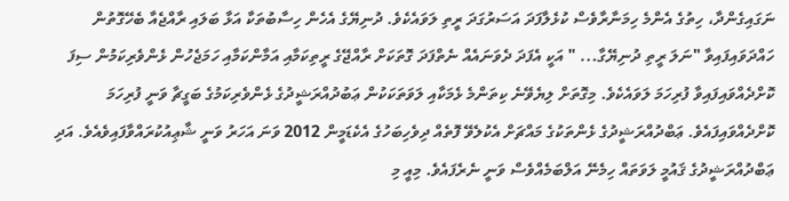ނަގައިގެންދާ، ހިތުގެ އެންމެ ހިމަނާރާވެސް ކުޅެލާފަދަ އަސަރުގަދަ ރީތި ލަވައެކެވެ. ދުނިޔޭގެ އެހެން ހިސާބުތަކާ އަޅާ ބަލައި ރާއްޖެއާ ބެހޭގޮތުން ހައްދަވައިފައިވާ "ނަލަ ރީތި ދުނިޔޭގާ... " އަކީ އެފަދަ ދެވަނައެއް ނެތްފަދަ ގޮތަކަށް ރާއްޖޭގެ ރީތިކަމާއި އަމާންކަމާއި ހަމަޖެހުން ޅެންވެރިކަމުން ސިފަ ކޮށްދެއްވައިފައިވާ ފުރިހަމަ ލަވައެކެވެ. މިގޮތަށް ލިޔެވޭނެ ކިތަންމެ ޅެމަކާއި ލަވަތަކަކުން ޢަބުދުއްރަޝީދުގެ ޅެންވެރިކަމުގެ ބަގީޗާ ވަނީ ފުރިހަމަ ކޮށްދެއްވައިފައެވެ. ޢަބްދުއްރަޝީދުގެ ޅެންތަކުގެ މައްޗަށް އެކުލެވޭ ފޮތެއް ދިވެހިބަހުގެ އެކެޑަމީން 2012 ވަނަ އަހަރު ވަނީ ޝާޢިއުކުރައްވާފައިވެއެވެ. އަދި ޢަބްދުއްރަޝީދުގެ ޤައުމީ ލަވަތައް ހިމެނޭ އަލްބަމެއްވެސް ވަނީ ނެރެފައެވެ. މިއީ މި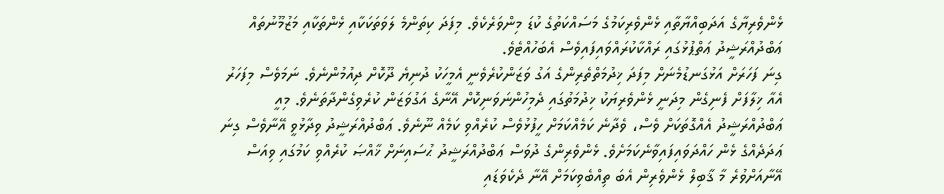ޅެންވެރިޔާގެ އަދަބިއްޔާތާއި ޅެންވެރިކަމުގެ މަސައްކަތުގެ ކުޑަ މިންވަރެކެވެ. މިފަދަ ކިތަންމެ ލަވަތަކަކާއި ޅެންތަކާއި މަޒުމޫނުތައް ޢަބްދުއްރަޝީދު ޢަތްޕުޅުގައި ރައްކާކުރައްވައިފައިވެސް އެބަހުއްޓެވެ.
ގިނަ ފަހަރަށް އަޅުގަނޑުމެނަށް މިފަދަ ޚިދުމަތްތެރިންގެ އަގު ވަޒަންކުރެވެނީ އެމީހަކު ދުނިޔެ ދޫކޮށް ދިއުމުންނެވެ. ނަމަވެސް މިފަހަރު އެއާ ޚިލާފަށް ފެނިގެން މިދަނީ ޅެންވެރިޔަކު ޚިދުމަތުގައި ދެމިހުންނަވަނިކޮށް އޭނާގެ އަގުވަޒަން ކުރެވިގެންދާތަނެވެ. މިއީ ޢަބްދުއްރަޝީދު އެއްގޮތަކަށް ވެސް، ވެދާނެ ކަމެއްކަމަށް ހީފުޅުވެސް ކުރެއްވި ކަމެއް ނޫނެވެ. ޢަބްދުއްރަޝީދު ވިދާޅުވީ އޭނާވެސް ގިނަ ޢަދަދެއްގެ ޅެން ހައްދަވައިފައިވާނެކަމަށެވެ. ޅެންވެރިންގެ ދުވަސް ޢަބްދުއްރަޝީދު ޙުސައިނަށް ޚާއްޞަ ކުރެއްވި ކަމުގައި ވިއަސް އޭނާއަށްވުރެ މާ ޤާބިލް ޅެންވެރިން އެބަ ތިއްބެވިކަމަށް އޭނާ ދެކެވަޑައި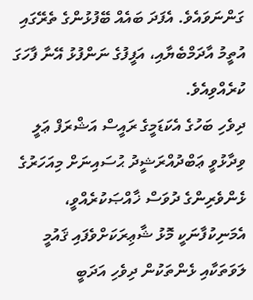ގަންނަވައެވެ. އެފަދަ ބައެއް ބޭފުޅުންގެ ތެރޭގައި އުތީމު އާދަމްބެޔާއި، އަފީފުގެ ނަންފުޅު އޭނާ ފާހަގަ ކުރެއްވިއެވެ.
ދިވެހި ބަހުގެ އެކަޑަމީގެ ރައީސް އަޝްރަފް ޢަލީ ވިދާޅުވީ ޢަބްދުއްރަޝީދު ޙުސައިނަށް މިއަހަރުގެ ޅެންވެރިންގެ ދުވަސް ޚާއްޞަކުރެއްވީ، އެމަނިކުފާނަކީ މޮޅު ޝާޢިރަކަށްވެފައި ޤައުމީ ލަވަތަކާއި ޅެންތަކުން ދިވެހި އަދަބީ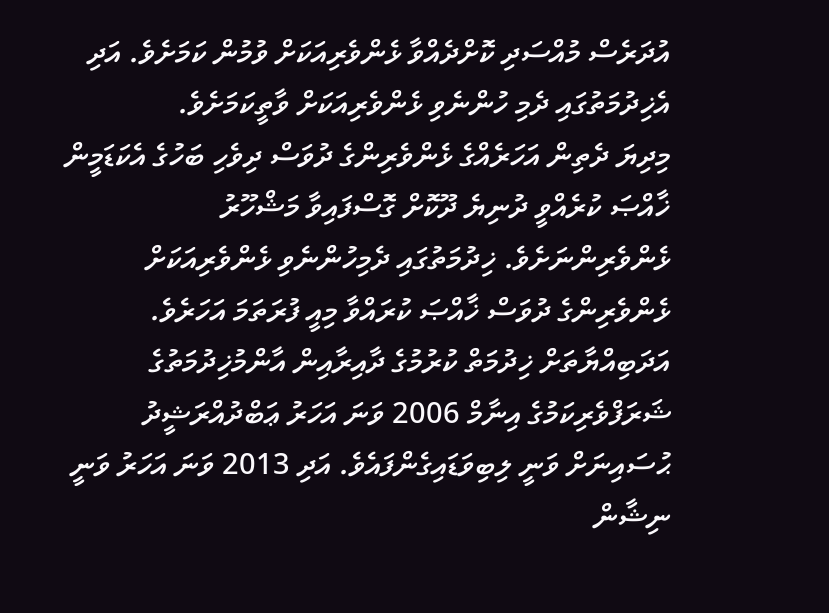އުދަރެސް މުއްސަދި ކޮށްދެއްވާ ޅެންވެރިއަކަށް ވުމުން ކަމަށެވެ. އަދި އެޚިދުމަތުގައި ދެމި ހުންނެވި ޅެންވެރިއަކަށް ވާތީކަމަށެވެ.
މިދިޔަ ދެތިން އަހަރެއްގެ ޅެންވެރިންގެ ދުވަސް ދިވެހި ބަހުގެ އެކަޑަމީން ޚާއްޞަ ކުރެއްވީ ދުނިޔެ ދޫކޮށް ގޮސްފައިވާ މަޝްހޫރު ޅެންވެރިންނަށެވެ. ޚިދުމަތުގައި ދެމިހުންނެވި ޅެންވެރިއަކަށް ޅެންވެރިންގެ ދުވަސް ޚާއްޞަ ކުރައްވާ މިއީ ފުރަތަމަ އަހަރެވެ.
އަދަބިއްޔާތަށް ޚިދުމަތް ކުރުމުގެ ދާއިރާއިން އާންމުޚިދުމަތުގެ ޝަރަފްވެރިކަމުގެ އިނާމް 2006 ވަނަ އަހަރު ޢަބްދުއްރަޝީދު ޙުސައިނަށް ވަނީ ލިބިވަޑައިގެންފައެވެ. އަދި 2013 ވަނަ އަހަރު ވަނީ ނިޝާން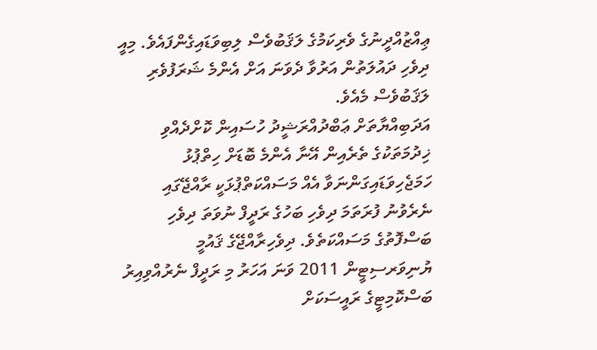ޢިއްޒުއްދީނުގެ ވެރިކަމުގެ ލަޤަބުވެސް ލިބިވަޑައިގެންފައެވެ. މިއީ ދިވެހި ދައުލަތުން އަރުވާ ދެވަނަ އަށް އެންމެ ޝަރަފުވެރި ލަޤަބުވެސް މެއެވެ.
އަދަބިއްޔާތަށް ޢަބްދުއްރަޝީދު ހުސައިން ކޮށްދެއްވި ޚިދުމަތަކުގެ ތެރެއިން އޭނާ އެންމެ ބޮޑަށް ހިތްޕުޅު ހަމަޖެހިވަޑައިގަންނަވާ އެއް މަސައްކަތްޕުޅަކީ ރާއްޖޭގައި ނެރެވުނު ފުރަތަމަ ދިވެހި ބަހުގެ ރަދީފް ނުވަތަ ދިވެހި ބަސްފޮތުގެ މަސައްކަތެވެ. ދިވެހިރާއްޖޭގެ ޤައުމީ ޔުނިވަރސިޓީން 2011 ވަނަ އަހަރު މި ރަދީފް ނެރުއްވިއިރު ބަސްކޮމިޓީގެ ރައީސަކަށް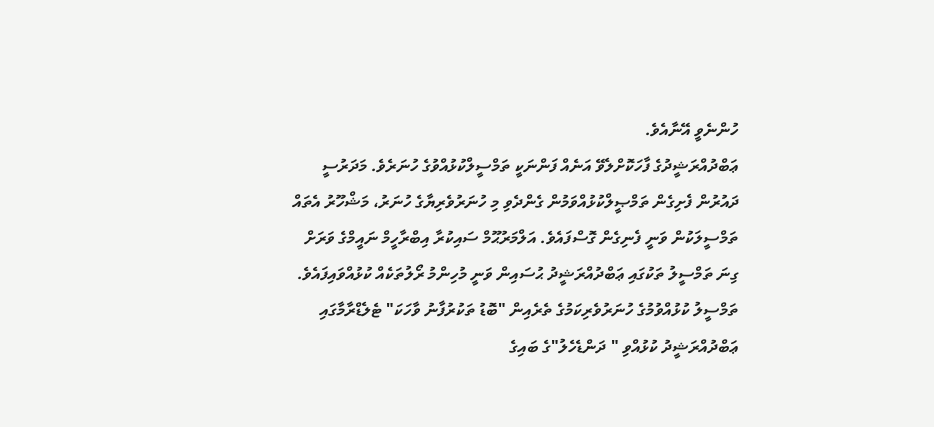ހުންނެވީ އޭނާއެވެ.
ޢަބްދުއްރަޝީދުގެ ފާހަކޮށްލެވޭ އަނެއް ފަންނަކީ ތަމްސީލްކުޅުއްވުގެ ހުނަރެވެ. މަދަރުސީ ދައުރުން ފެށިގެން ތަމްޞީލްކުޅުއްވަމުން ގެންދެވި މި ހުނަރުވެރިޔާގެ ހުނަރު، މަޝްހޫރު އެތައް ތަމްސީލަކުން ވަނީ ފެނިގެން ގޮސްފައެވެ. އަލްމަރުޙޫމް ސައިކުރާ އިބްރާހީމް ނައީމްގެ ވަރަށް ގިނަ ތަމްސީލު ތަކުގައި ޢަބްދުއްރަޝީދު ޙުސައިން ވަނީ މުހިންމު ރޯލުތަކެއް ކުޅުއްވައިފައެވެ. ތަމްސީލު ކުޅުއްވުމުގެ ހުނަރުވެރިކަމުގެ ތެރެއިން "ބޮޑު ތަކުރުފާނު ވާހަކަ" ޓެލެޑްރާމާގައި ޢަބްދުއްރަޝީދު ކުޅުއްވި " ދަންޑެހެލު"ގެ ބައިގެ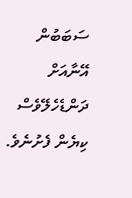ސަބަބުން އޭނާއަށް ދަންޑެހެލޭވެސް ކިޔެން ފެށުނެވެ.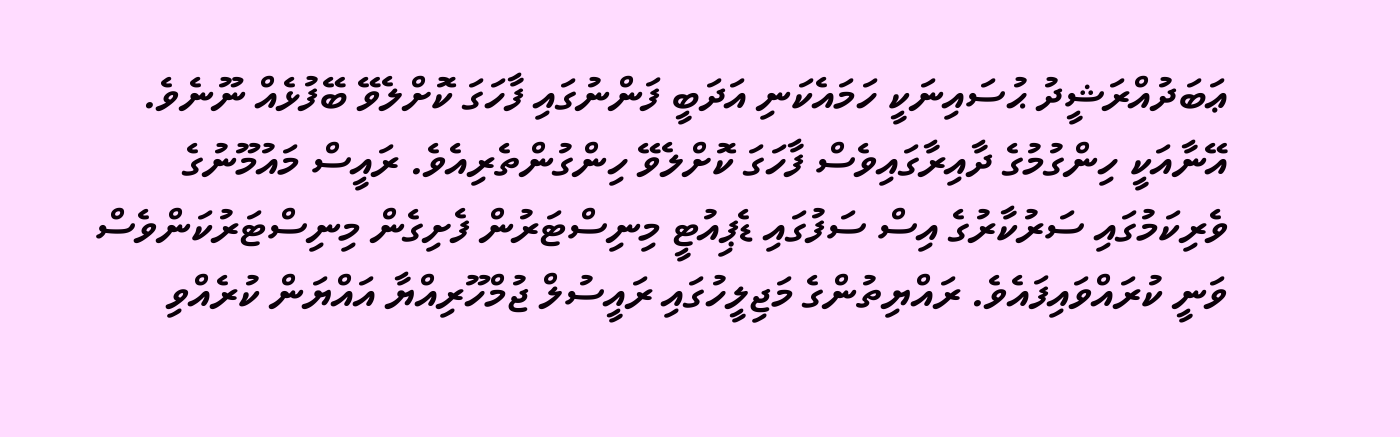ޢަބަދުއްރަޝީދު ޙުސައިނަކީ ހަމައެކަނި އަދަބީ ފަންނުގައި ފާހަގަ ކޮށްލެވޭ ބޭފުޅެއް ނޫނެވެ. އޭނާއަކީ ހިންގުމުގެ ދާއިރާގައިވެސް ފާހަގަ ކޮށްލެވޭ ހިންގުންތެރިއެވެ. ރައީސް މައުމޫނުގެ ވެރިކަމުގައި ސަރުކާރުގެ އިސް ސަފުގައި ޑެޕިއުޓީ މިނިސްޓަރުން ފެށިގެން މިނިސްޓަރުކަންވެސް ވަނީ ކުރައްވައިފައެވެ. ރައްޔިތުންގެ މަޖިލީހުގައި ރައީސުލް ޖުމްހޫރިއްޔާ އައްޔަން ކުރެއްވި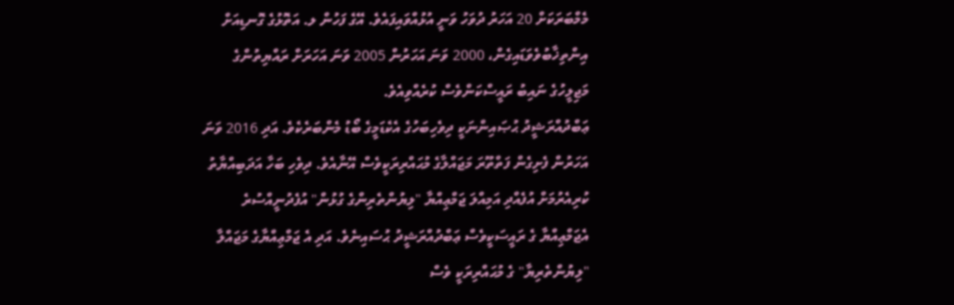މެމްބަރަކަށް 20 އަހަރު ދުވަހު ވަނީ އުޅުއްވައިފައެވެ. އޭގެ ފަހުން ލ. އަތޮޅުގެ ގޮނޑިއަށް އިންތިޚާބުވެވަޑައިގެން، 2000 ވަނަ އަހަރުން 2005 ވަނަ އަހަރަށް ރައްޔިތުންގެ މަޖިލީހުގެ ނައިބު ރައީސްކަންވެސް ކުރެއްވިއެވެ.
ޢަބްދުއްރަޝީދު ޙުޞައިންނަކީ ދިވެހިބަހުގެ އެކެޑަމީގެ ބޯޑު މެންބަރެކެވެ. އަދި 2016 ވަނަ އަހަރުން ފެށިގެން ފަތްތޫރަ މަޖައްލާގެ މުޙައްރިރަކީވެސް އޭނާއެވެ. ދިވެހި ބަހާ އަދަބިއްޔާތު ކުރިއެރުމަށް އުފެއްދި އަމިއްލަ ޖަމްޢިއްޔާ "ލިޔުންތެރިންގެ ގުޅުން" އުފެދުނީއްސުރެ އެޖަމްޢިއްޔާ ގެ ރައީސަކީވެސް ޢަބްދުއްރަޝީދު ޙުސައިނެވެ. އަދި އެ ޖަމްޢިއްޔާގެ މަޖައްލާ "ލިޔުންތެރިޔާ" ގެ މުޙައްރިރަކީ ވެސް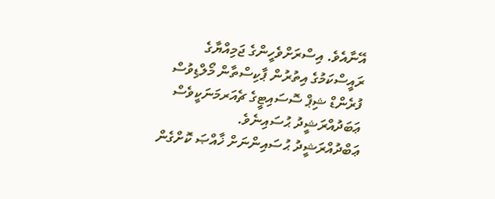އޭނާއެވެ. އިސްރަށްވެހީންގެ ޖަމިއްޔާގެ ރައީސްކަމުގެ އިތުރުން ޕާކިސްތާން މޯލްޑިވުސް ފުރެންޑް ޝިޕް ސޮސައިޓީގެ ޗެއަރމަނަކީވެސް ޢަބަދުއްރަޝީދު ޙުސައިނެވެ.
ޢަބްދުއްރަޝީދު ޙުސައިންނަށް ޚާއްޞަ ކޮށްގެން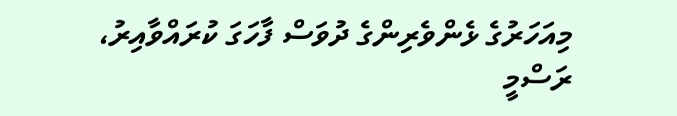މިއަހަރުގެ ޅެންވެރިންގެ ދުވަސް ފާހަގަ ކުރައްވާއިރު، ރަސްމީ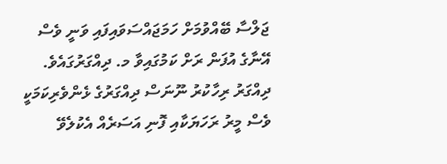ޖަލްސާ ބޭއްވުމަށް ހަމަޖައްސަވައިފައި ވަނީ ވެސް އޭނާގެ އުފަން ރަށް ކަމުގައިވާ މ. ދިއްގަރުގައެވެ. ދިއްގަރު ރިހާކުރު ނޫނަސް ދިއްގަރުގެ ޅެންވެރިކަމަކީ ވެސް މީރު ރަހަޔަކާއި ފޮނި އަސަރެއް އެކުލެވޭ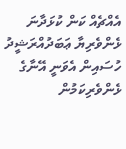އެއްޗެއް ކަން ކުޅަދާނަ ޅެންވެރިޔާ ޢަބަދުއްރަޝީދު ހުސައިން އެވަނީ އޭނާގެ ޅެންވެރިކަމުން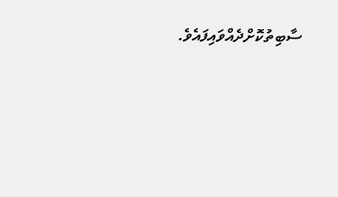ސާބިތުކޮށްދެއްވައިފައެވެ.